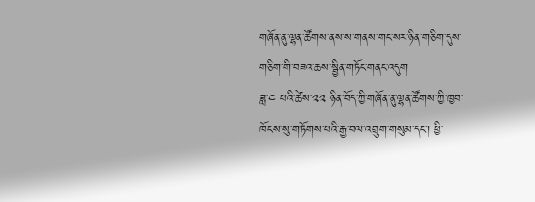གཞོན་ནུ་ལྷན་ཚོགས་ནས་ས་གནས་གང་སར་ཉིན་གཅིག་དུས་གཅིག་གི་བཟའ་ཆས་སྦྱིན་གཏོང་གནང་འདུག
ཟླ་༤ པའི་ཚེས་༢༢ ཉིན་བོད་ཀྱི་གཞོན་ནུ་ལྷན་ཚོགས་ཀྱི་ཁྱབ་ཁོངས་སུ་གཏོགས་པའི་རྒྱ་བལ་འབྲུག་གསུམ་དང་། ཕྱི་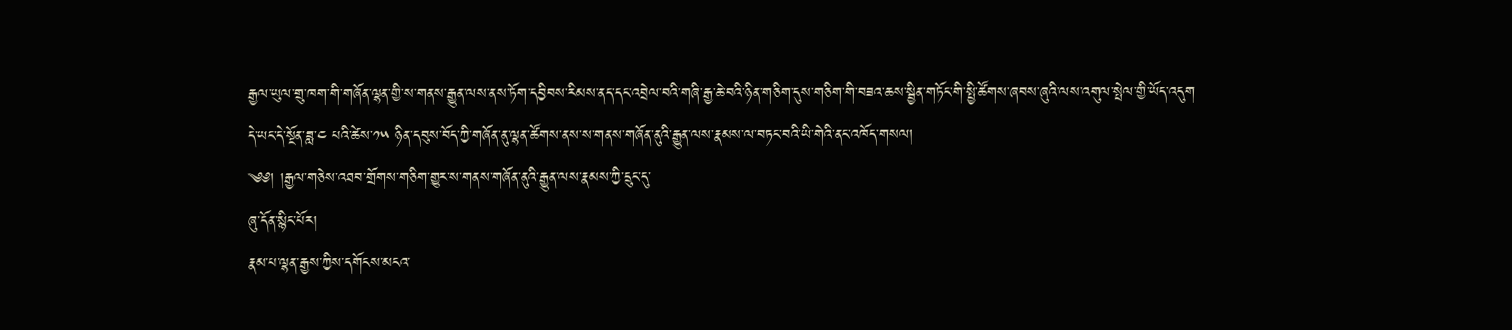རྒྱལ་ཡུལ་གྲུ་ཁག་གི་གཞོན་ལྷན་གྱི་ས་གནས་རྒྱུན་ལས་ནས་ཏོག་དབྱིབས་རིམས་ནད་དང་འབྲེལ་བའི་གཞི་རྒྱ་ཆེ་བའི་ཉིན་གཅིག་དུས་གཅིག་གི་བཟའ་ཆས་སྦྱིན་གཏོང་གི་སྤྱི་ཚོགས་ཞབས་ཞུའི་ལས་འགུལ་སྤེལ་གྱི་ཡོད་འདུག
དེ་ཡང་དེ་སྔོན་ཟླ་༤ པའི་ཚེས་༡༥ ཉིན་དབུས་བོད་ཀྱི་གཞོན་ནུ་ལྷན་ཚོགས་ནས་ས་གནས་གཞོན་ནུའི་རྒྱུན་ལས་རྣམས་ལ་བཏང་བའི་ཡི་གེའི་ནང་འཁོད་གསལ།
༄༅། །རྒྱལ་གཅེས་འཐབ་གྲོགས་གཅིག་གྱུར་ས་གནས་གཞོན་ནུའི་རྒྱུན་ལས་རྣམས་ཀྱི་དྲུང་དུ་
ཞུ་དོན་སྙིང་པོར།
རྣམ་པ་ལྷན་རྒྱས་ཀྱིས་དགོངས་མངའ་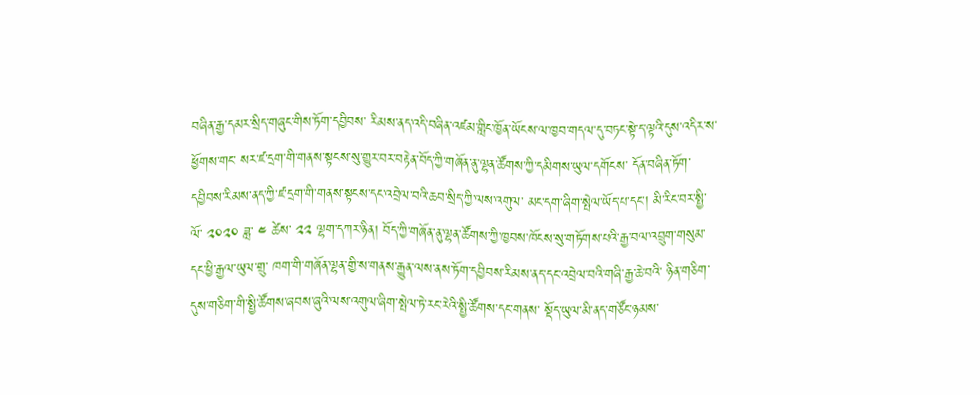བཞིན་རྒྱ་དམར་སྲིད་གཞུང་གིས་ཏོག་དབྱིབས་ རིམས་ནད་འདི་བཞིན་འཛམ་གླིང་ཁྱོན་ཡོངས་ལ་ཁྱབ་གདལ་དུ་བཏང་སྟེ་ད་ལྟའི་དུས་འདིར་ས་ཕྱོགས་གང་ སར་ཛ་དྲག་གི་གནས་སྟངས་སུ་གྱུར་བར་བརྟེན་བོད་ཀྱི་གཞོན་ནུ་ལྷན་ཚོགས་ཀྱི་དམིགས་ཡུལ་དགོངས་ དོན་བཞིན་ཏོག་དབྱིབས་རིམས་ནད་ཀྱི་ཛ་དྲག་གི་གནས་སྟངས་དང་འབྲེལ་བའི་ཆབ་སྲིད་ཀྱི་ལས་འགུལ་ མང་དག་ཞིག་སྤེལ་ཡོད་པ་དང་། མི་རིང་བར་སྤྱི་ལོ་ ༢༠༢༠ ཟླ་ ༤ ཚེས་ ༢༢ ལྷག་དཀར་ཉིན། བོད་ཀྱི་གཞོན་ནུ་ལྷན་ཚོགས་ཀྱི་ཁྱབས་ཁོངས་སུ་གཏོགས་པའི་རྒྱ་བལ་འབྲུག་གསུམ་དང་ཕྱི་རྒྱལ་ཡུལ་གྲུ་ ཁག་གི་གཞོན་ལྷན་གྱི་ས་གནས་རྒྱུན་ལས་ནས་ཏོག་དབྱིབས་རིམས་ནད་དང་འབྲེལ་བའི་གཞི་རྒྱ་ཆེ་བའི་ ཉིན་གཅིག་དུས་གཅིག་གི་སྤྱི་ཚོགས་ཞབས་ཞུའི་ལས་འགུལ་ཞིག་སྤེལ་ཏེ་རང་རེའི་སྤྱི་ཚོགས་དང་གནས་ སྡོད་ཡུལ་མི་ནད་གཙོང་ཉམས་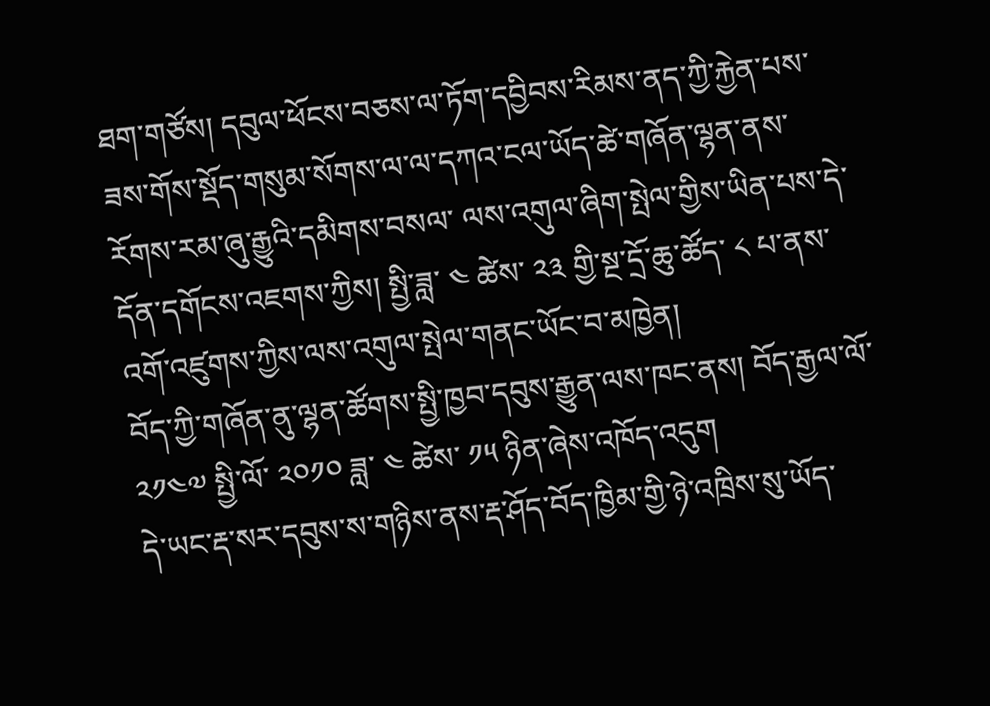ཐག་གཙོས། དབུལ་ཕོངས་བཅས་ལ་ཏོག་དབྱིབས་རིམས་ནད་ཀྱི་རྐྱེན་པས་ ཟས་གོས་སྡོད་གསུམ་སོགས་ལ་ལ་དཀའ་ངལ་ཡོད་ཚེ་གཞོན་ལྷན་ནས་རོགས་རམ་ཞུ་རྒྱུའི་དམིགས་བསལ་ ལས་འགུལ་ཞིག་སྤེལ་གྱིས་ཡིན་པས་དེ་དོན་དགོངས་འཇགས་ཀྱིས། སྤྱི་ཟླ་ ༤ ཚེས་ ༢༣ གྱི་སྔ་དྲོ་ཆུ་ཚོད་ ༨ པ་ནས་འགོ་འཛུགས་ཀྱིས་ལས་འགུལ་སྤེལ་གནང་ཡོང་བ་མཁྱེན།
བོད་ཀྱི་གཞོན་ནུ་ལྷན་ཚོགས་སྤྱི་ཁྱབ་དབུས་རྒྱུན་ལས་ཁང་ནས། བོད་རྒྱལ་ལོ་ ༢༡༤༧ སྤྱི་ལོ་ ༢༠༡༠ ཟླ་ ༤ ཚེས་ ༡༥ ཉིན་ཞེས་འཁོད་འདུག
དེ་ཡང་རྡ་སར་དབུས་ས་གཉིས་ནས་རྡ་ཤོད་བོད་ཁྱིམ་གྱི་ཉེ་འཁྲིས་སུ་ཡོད་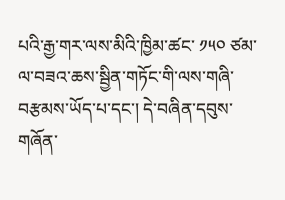པའི་རྒྱ་གར་ལས་མིའི་ཁྱིམ་ཚང་ ༡༥༠ ཙམ་ལ་བཟའ་ཆས་སྦྱིན་གཏོང་གི་ལས་གཞི་བརྩམས་ཡོད་པ་དང་། དེ་བཞིན་དབུས་གཞོན་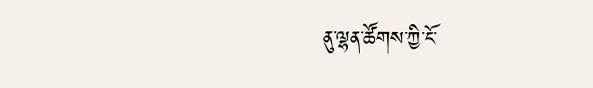ནུ་ལྷན་ཚོགས་ཀྱི་ངོ་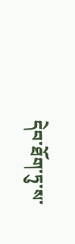དེབ་ཐོག་ཏུ་ས་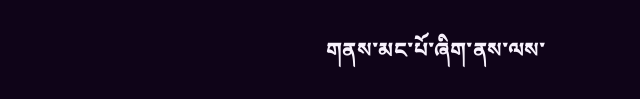གནས་མང་པོ་ཞིག་ནས་ལས་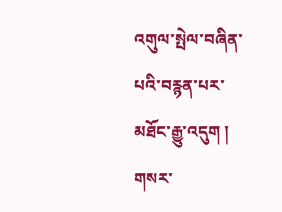འགུལ་སྤེལ་བཞིན་པའི་བརྙན་པར་མཐོང་རྒྱུ་འདུག །
གསར་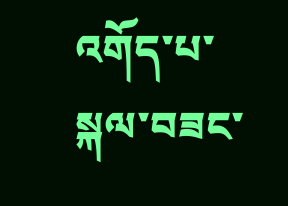འགོད་པ་སྐལ་བཟང་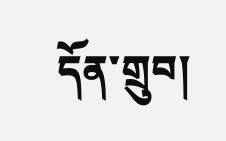དོན་གྲུབ།